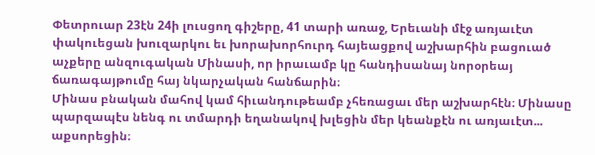Փետրուար 23էն 24ի լուսցող գիշերը, 41 տարի առաջ, Երեւանի մէջ առյաւէտ փակուեցան խուզարկու եւ խորախորհուրդ հայեացքով աշխարհին բացուած աչքերը անզուգական Մինասի, որ իրաւամբ կը հանդիսանայ նորօրեայ ճառագայթումը հայ նկարչական հանճարին։
Մինաս բնական մահով կամ հիւանդութեամբ չհեռացաւ մեր աշխարհէն։ Մինասը պարզապէս նենգ ու տմարդի եղանակով խլեցին մեր կեանքէն ու առյաւէտ... աքսորեցին։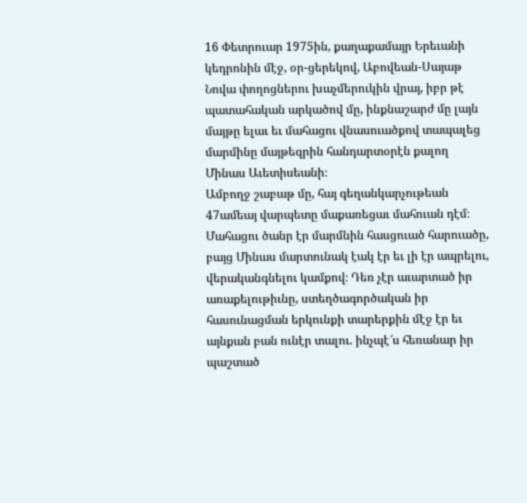16 Փետրուար 1975ին, քաղաքամայր Երեւանի կեդրոնին մէջ, օր-ցերեկով, Աբովեան-Սայաթ Նովա փողոցներու խաչմերուկին վրայ, իբր թէ պատահական արկածով մը, ինքնաշարժ մը լայն մայթը ելաւ եւ մահացու վնասուածքով տապալեց մարմինը մայթեզրին հանդարտօրէն քալող Մինաս Աւետիսեանի։
Ամբողջ շաբաթ մը, հայ գեղանկարչութեան 47ամեայ վարպետը մաքառեցաւ մահուան դէմ։ Մահացու ծանր էր մարմնին հասցուած հարուածը, բայց Մինաս մարտունակ էակ էր եւ լի էր ապրելու, վերականգնելու կամքով։ Դեռ չէր աւարտած իր առաքելութիւնը, ստեղծագործական իր հասունացման երկունքի տարերքին մէջ էր եւ այնքան բան ունէր տալու. ինչպէ՜ս հեռանար իր պաշտած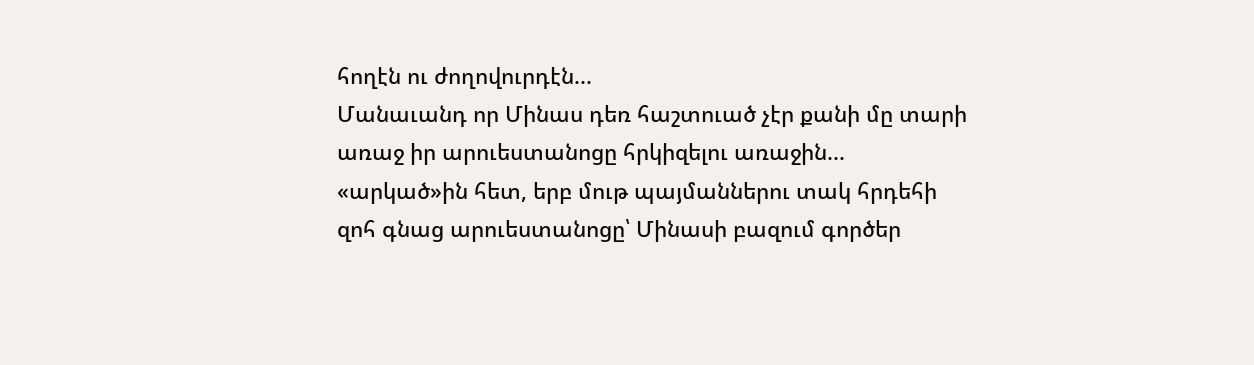հողէն ու ժողովուրդէն...
Մանաւանդ որ Մինաս դեռ հաշտուած չէր քանի մը տարի առաջ իր արուեստանոցը հրկիզելու առաջին... «արկած»ին հետ, երբ մութ պայմաններու տակ հրդեհի զոհ գնաց արուեստանոցը՝ Մինասի բազում գործեր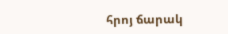հրոյ ճարակ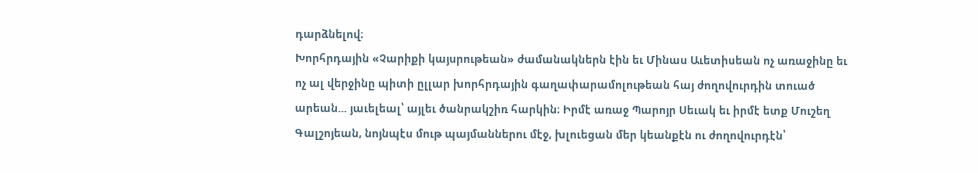դարձնելով։
Խորհրդային «Չարիքի կայսրութեան» ժամանակներն էին եւ Մինաս Աւետիսեան ոչ առաջինը եւ ոչ ալ վերջինը պիտի ըլլար խորհրդային գաղափարամոլութեան հայ ժողովուրդին տուած արեան... յաւելեալ՝ այլեւ ծանրակշիռ հարկին։ Իրմէ առաջ Պարոյր Սեւակ եւ իրմէ ետք Մուշեղ Գալշոյեան, նոյնպէս մութ պայմաններու մէջ, խլուեցան մեր կեանքէն ու ժողովուրդէն՝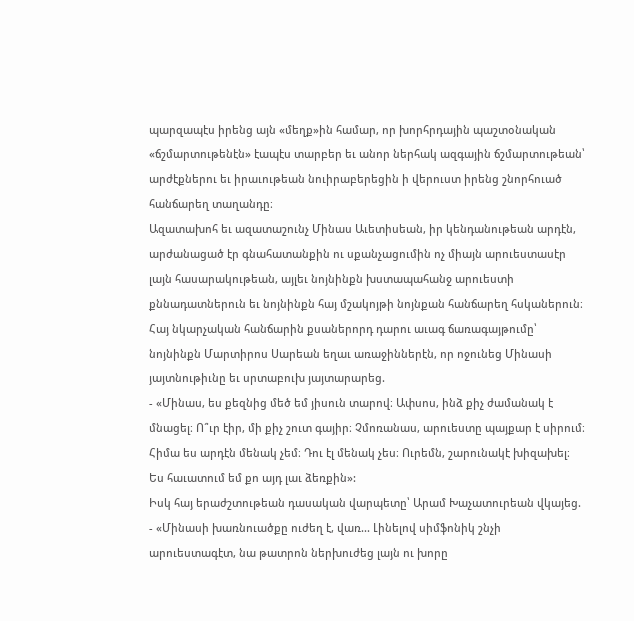պարզապէս իրենց այն «մեղք»ին համար, որ խորհրդային պաշտօնական «ճշմարտութենէն» էապէս տարբեր եւ անոր ներհակ ազգային ճշմարտութեան՝ արժէքներու եւ իրաւութեան նուիրաբերեցին ի վերուստ իրենց շնորհուած հանճարեղ տաղանդը։
Ազատախոհ եւ ազատաշունչ Մինաս Աւետիսեան, իր կենդանութեան արդէն, արժանացած էր գնահատանքին ու սքանչացումին ոչ միայն արուեստասէր լայն հասարակութեան, այլեւ նոյնինքն խստապահանջ արուեստի քննադատներուն եւ նոյնինքն հայ մշակոյթի նոյնքան հանճարեղ հսկաներուն։
Հայ նկարչական հանճարին քսաներորդ դարու աւագ ճառագայթումը՝ նոյնինքն Մարտիրոս Սարեան եղաւ առաջիններէն, որ ոջունեց Մինասի յայտնութիւնը եւ սրտաբուխ յայտարարեց.
- «Մինաս, ես քեզնից մեծ եմ յիսուն տարով։ Ափսոս, ինձ քիչ ժամանակ է մնացել։ Ո՞ւր էիր, մի քիչ շուտ գայիր։ Չմոռանաս, արուեստը պայքար է սիրում։ Հիմա ես արդէն մենակ չեմ։ Դու էլ մենակ չես։ Ուրեմն, շարունակէ խիզախել։ Ես հաւատում եմ քո այդ լաւ ձեռքին»:
Իսկ հայ երաժշտութեան դասական վարպետը՝ Արամ Խաչատուրեան վկայեց.
- «Մինասի խառնուածքը ուժեղ է, վառ... Լինելով սիմֆոնիկ շնչի արուեստագէտ, նա թատրոն ներխուժեց լայն ու խորը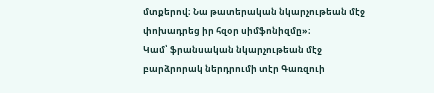մտքերով։ Նա թատերական նկարչութեան մէջ փոխադրեց իր հզօր սիմֆոնիզմը»։
Կամ՝ ֆրանսական նկարչութեան մէջ բարձրորակ ներդրումի տէր Գառզուի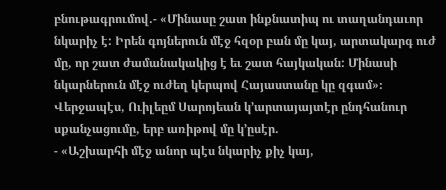բնութագրումով.- «Մինասը շատ ինքնատիպ ու տաղանդաւոր նկարիչ է: Իրեն գոյներուն մէջ հզօր բան մը կայ, արտակարգ ուժ մը, որ շատ ժամանակակից է եւ շատ հայկական: Մինասի նկարներուն մէջ ուժեղ կերպով Հայաստանը կը զգամ»։
Վերջապէս, Ուիլեըմ Սարոյեան կ՚արտայայտէր ընդհանուր սքանչացումը, երբ առիթով մը կ՚ըսէր.
- «Աշխարհի մէջ անոր պէս նկարիչ քիչ կայ,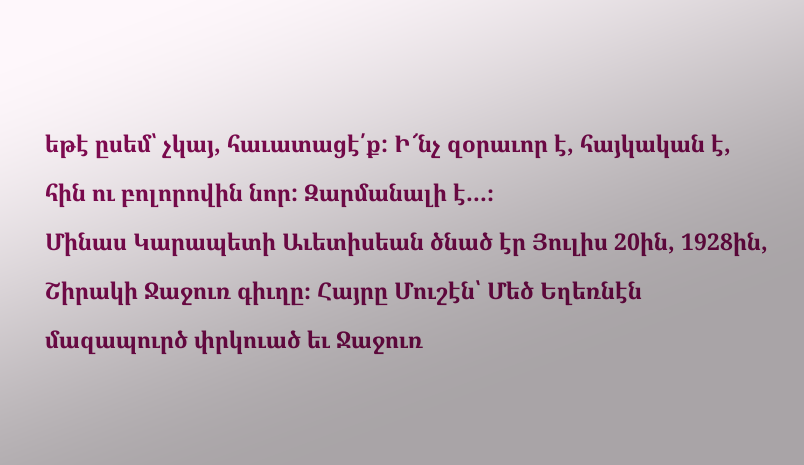եթէ ըսեմ՝ չկայ, հաւատացէ՛ք: Ի՜նչ զօրաւոր է, հայկական է, հին ու բոլորովին նոր: Զարմանալի է...։
Մինաս Կարապետի Աւետիսեան ծնած էր Յուլիս 20ին, 1928ին, Շիրակի Ջաջուռ գիւղը։ Հայրը Մուշէն՝ Մեծ Եղեռնէն մազապուրծ փրկուած եւ Ջաջուռ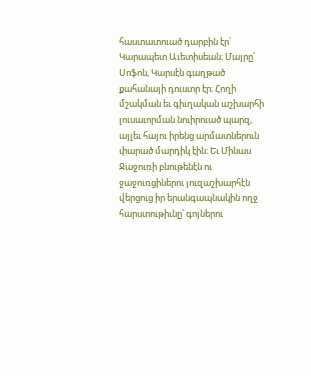հաստատուած դարբին էր՝ Կարապետ Աւետիսեան։ Մայրը՝ Սոֆոն, Կարսէն գաղթած քահանայի դուստր էր։ Հողի մշակման եւ գիւղական աշխարհի լուսաւորման նուիրուած պարզ, այլեւ հայու իրենց արմատներուն փարած մարդիկ էին։ Եւ Մինաս Ջաջուռի բնութենէն ու ջաջուռցիներու յուզաշխարհէն վերցուց իր երանգապնակին ողջ հարստութիւնը՝ գոյներու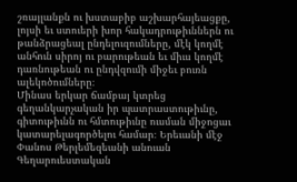շռայլանքն ու խստաբիբ աշխարհայեացքը, լոյսի եւ ստուերի խոր հակադրութիւններն ու թանձրացեալ ընդելուզումները, մէկ կողմէ անհուն սիրոյ ու բարութեան եւ միւս կողմէ դառնութեան ու ընդվզումի միջեւ բուռն ալեկոծումները։
Մինաս երկար ճամբայ կտրեց գեղանկարչական իր պատրաստութիւնը, գիտութիւնն ու հմտութիւնը ուսման միջոցաւ կատարելագործելու համար։ Երեւանի մէջ Փանոս Թերլեմեզեանի անուան Գեղարուեստական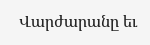Վարժարանը եւ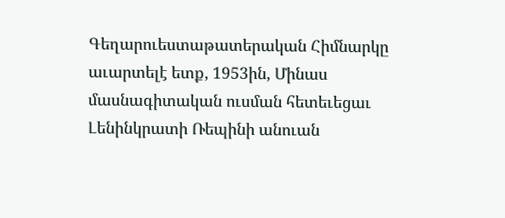Գեղարուեստաթատերական Հիմնարկը աւարտելէ ետք, 1953ին, Մինաս մասնագիտական ուսման հետեւեցաւ Լենինկրատի Ռեպինի անուան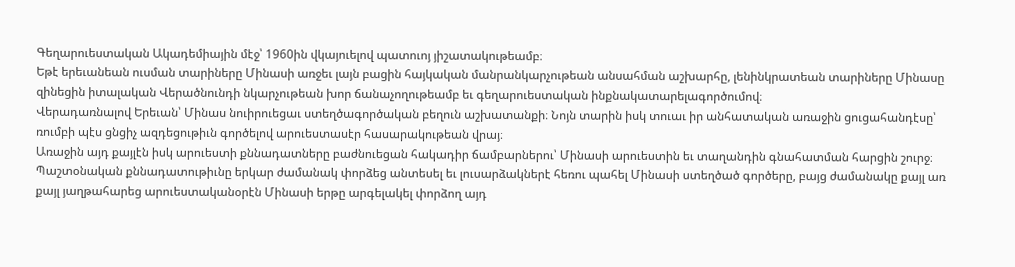Գեղարուեստական Ակադեմիային մէջ՝ 1960ին վկայուելով պատուոյ յիշատակութեամբ։
Եթէ երեւանեան ուսման տարիները Մինասի առջեւ լայն բացին հայկական մանրանկարչութեան անսահման աշխարհը, լենինկրատեան տարիները Մինասը զինեցին իտալական Վերածնունդի նկարչութեան խոր ճանաչողութեամբ եւ գեղարուեստական ինքնակատարելագործումով։
Վերադառնալով Երեւան՝ Մինաս նուիրուեցաւ ստեղծագործական բեղուն աշխատանքի։ Նոյն տարին իսկ տուաւ իր անհատական առաջին ցուցահանդէսը՝ ռումբի պէս ցնցիչ ազդեցութիւն գործելով արուեստասէր հասարակութեան վրայ։
Առաջին այդ քայլէն իսկ արուեստի քննադատները բաժնուեցան հակադիր ճամբարներու՝ Մինասի արուեստին եւ տաղանդին գնահատման հարցին շուրջ։
Պաշտօնական քննադատութիւնը երկար ժամանակ փորձեց անտեսել եւ լուսարձակներէ հեռու պահել Մինասի ստեղծած գործերը, բայց ժամանակը քայլ առ քայլ յաղթահարեց արուեստականօրէն Մինասի երթը արգելակել փորձող այդ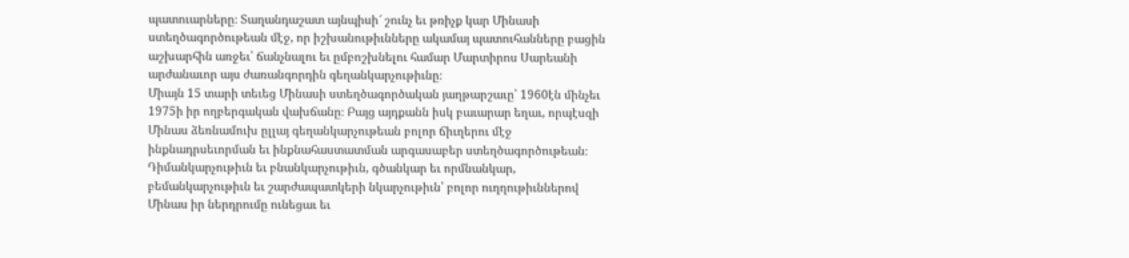պատուարները։ Տաղանդաշատ այնպիսի՜ շունչ եւ թռիչք կար Մինասի ստեղծագործութեան մէջ, որ իշխանութիւնները ակամայ պատուհանները բացին աշխարհին առջեւ՝ ճանչնալու եւ ըմբոշխնելու համար Մարտիրոս Սարեանի արժանաւոր այս ժառանգորդին գեղանկարչութիւնը։
Միայն 15 տարի տեւեց Մինասի ստեղծագործական յաղթարշաւը՝ 1960էն մինչեւ 1975ի իր ողբերգական վախճանը։ Բայց այդքանն իսկ բաւարար եղաւ, որպէսզի Մինաս ձեռնամուխ ըլլայ գեղանկարչութեան բոլոր ճիւղերու մէջ ինքնադրսեւորման եւ ինքնահաստատման արգասաբեր ստեղծագործութեան։ Դիմանկարչութիւն եւ բնանկարչութիւն, գծանկար եւ որմնանկար, բեմանկարչութիւն եւ շարժապատկերի նկարչութիւն՝ բոլոր ուղղութիւններով Մինաս իր ներդրումը ունեցաւ եւ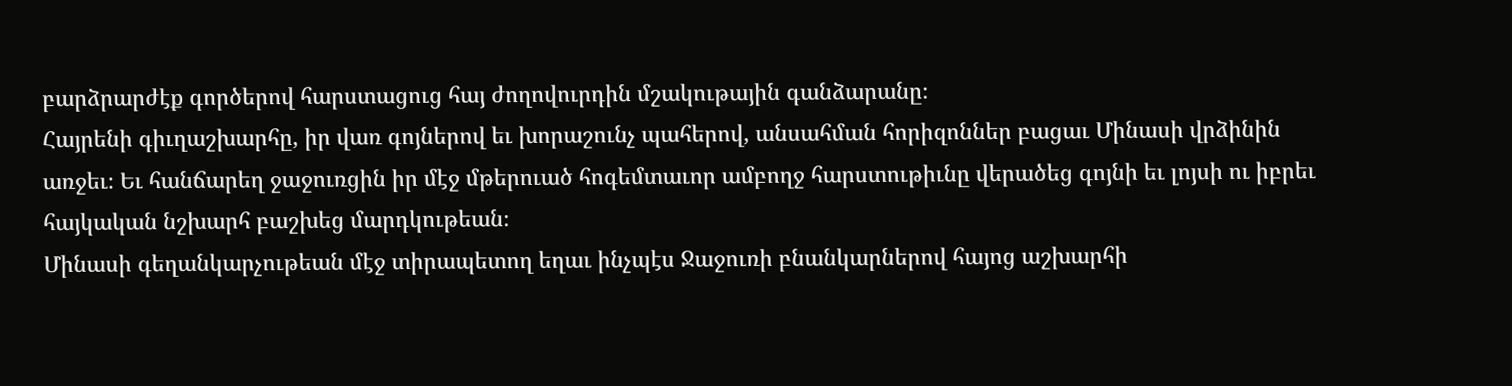բարձրարժէք գործերով հարստացուց հայ ժողովուրդին մշակութային գանձարանը։
Հայրենի գիւղաշխարհը, իր վառ գոյներով եւ խորաշունչ պահերով, անսահման հորիզոններ բացաւ Մինասի վրձինին առջեւ։ Եւ հանճարեղ ջաջուռցին իր մէջ մթերուած հոգեմտաւոր ամբողջ հարստութիւնը վերածեց գոյնի եւ լոյսի ու իբրեւ հայկական նշխարհ բաշխեց մարդկութեան։
Մինասի գեղանկարչութեան մէջ տիրապետող եղաւ ինչպէս Ջաջուռի բնանկարներով հայոց աշխարհի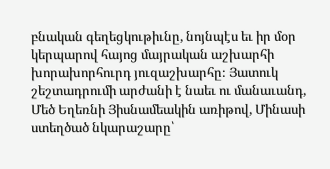բնական գեղեցկութիւնը, նոյնպէս եւ իր մօր կերպարով հայոց մայրական աշխարհի խորախորհուրդ յուզաշխարհը։ Յատուկ շեշտադրումի արժանի է նաեւ ու մանաւանդ, Մեծ Եղեռնի Յիսնամեակին առիթով, Մինասի ստեղծած նկարաշարը՝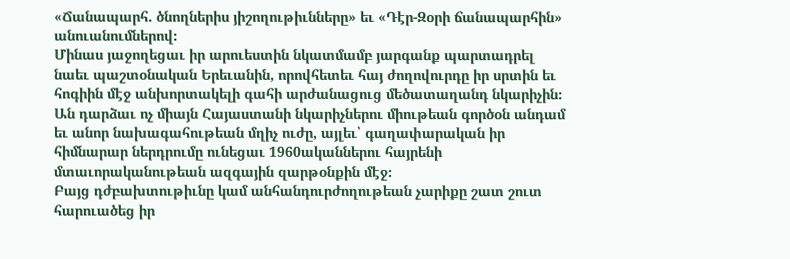«Ճանապարհ. ծնողներիս յիշողութիւնները» եւ «Դէր-Զօրի ճանապարհին» անուանումներով։
Մինաս յաջողեցաւ իր արուեստին նկատմամբ յարգանք պարտադրել նաեւ պաշտօնական Երեւանին, որովհետեւ հայ ժողովուրդը իր սրտին եւ հոգիին մէջ անխորտակելի գահի արժանացուց մեծատաղանդ նկարիչին։ Ան դարձաւ ոչ միայն Հայաստանի նկարիչներու միութեան գործօն անդամ եւ անոր նախագահութեան մղիչ ուժը, այլեւ՝ գաղափարական իր հիմնարար ներդրումը ունեցաւ 1960ականներու հայրենի մտաւորականութեան ազգային զարթօնքին մէջ։
Բայց դժբախտութիւնը կամ անհանդուրժողութեան չարիքը շատ շուտ հարուածեց իր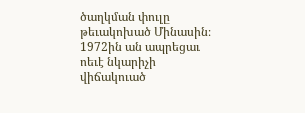ծաղկման փուլը թեւակոխած Մինասին։ 1972ին ան ապրեցաւ ոեւէ նկարիչի վիճակուած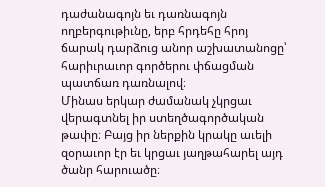դաժանագոյն եւ դառնագոյն ողբերգութիւնը, երբ հրդեհը հրոյ ճարակ դարձուց անոր աշխատանոցը՝ հարիւրաւոր գործերու փճացման պատճառ դառնալով։
Մինաս երկար ժամանակ չկրցաւ վերագտնել իր ստեղծագործական թափը։ Բայց իր ներքին կրակը աւելի զօրաւոր էր եւ կրցաւ յաղթահարել այդ ծանր հարուածը։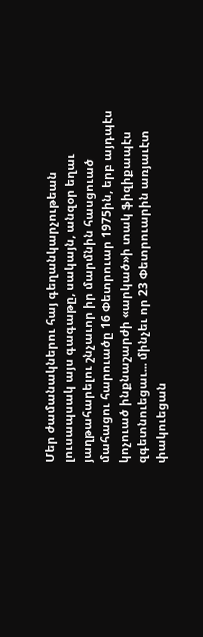Մեր ժամանակներու հայ գեղանկարչութեան լուսապսակ այս գագաթը, սակայն, անզօր եղաւ յաղթահարելու շնչաւոր իր մարմնին հասցուած մահացու հարուածը 16 Փետրուար 1975ին, երբ այդպէս կոչուած ինքնաշարժի «արկած»ի տակ ֆիզիքապէս զգետնուեցաւ... մինչեւ որ 23 Փետրուարին առյաւէտ փակուեցան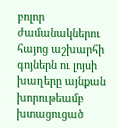բոլոր ժամանակներու հայոց աշխարհի գոյներն ու լոյսի խաղերը այնքան խորութեամբ խտացուցած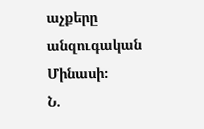աչքերը անզուգական Մինասի։
Ն.